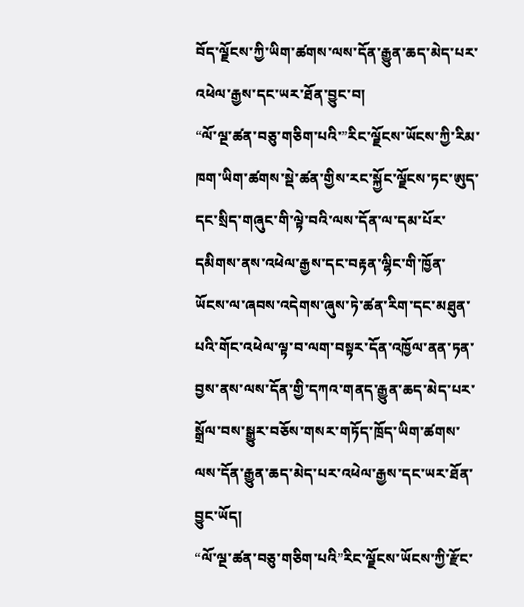བོད་ལྗོངས་ཀྱི་ཡིག་ཚགས་ལས་དོན་རྒྱུན་ཆད་མེད་པར་འཕེལ་རྒྱས་དང་ཡར་ཐོན་བྱུང་བ།
“ལོ་ལྔ་ཚན་བཅུ་གཅིག་པའི་”རིང་ལྗོངས་ཡོངས་ཀྱི་རིམ་ཁག་ཡིག་ཚགས་སྡེ་ཚན་གྱིས་རང་སྐྱོང་ལྗོངས་ཏང་ཨུད་དང་སྲིད་གཞུང་གི་ལྟེ་བའི་ལས་དོན་ལ་དམ་པོར་དམིགས་ནས་འཕེལ་རྒྱས་དང་བརྟན་ལྷིང་གི་ཁྱོན་ཡོངས་ལ་ཞབས་འདེགས་ཞུས་ཏེ་ཚན་རིག་དང་མཐུན་པའི་གོང་འཕེལ་ལྟ་བ་ལག་བསྟར་དོན་འཁྱོལ་ནན་ཏན་བྱས་ནས་ལས་དོན་གྱི་དཀའ་གནད་རྒྱུན་ཆད་མེད་པར་སྒྲོལ་བས་སྒྱུར་བཅོས་གསར་གཏོད་ཁྲོད་ཡིག་ཚགས་ལས་དོན་རྒྱུན་ཆད་མེད་པར་འཕེལ་རྒྱས་དང་ཡར་ཐོན་བྱུང་ཡོད།
“ལོ་ལྔ་ཚན་བཅུ་གཅིག་པའི”རིང་ལྗོངས་ཡོངས་ཀྱི་རྫོང་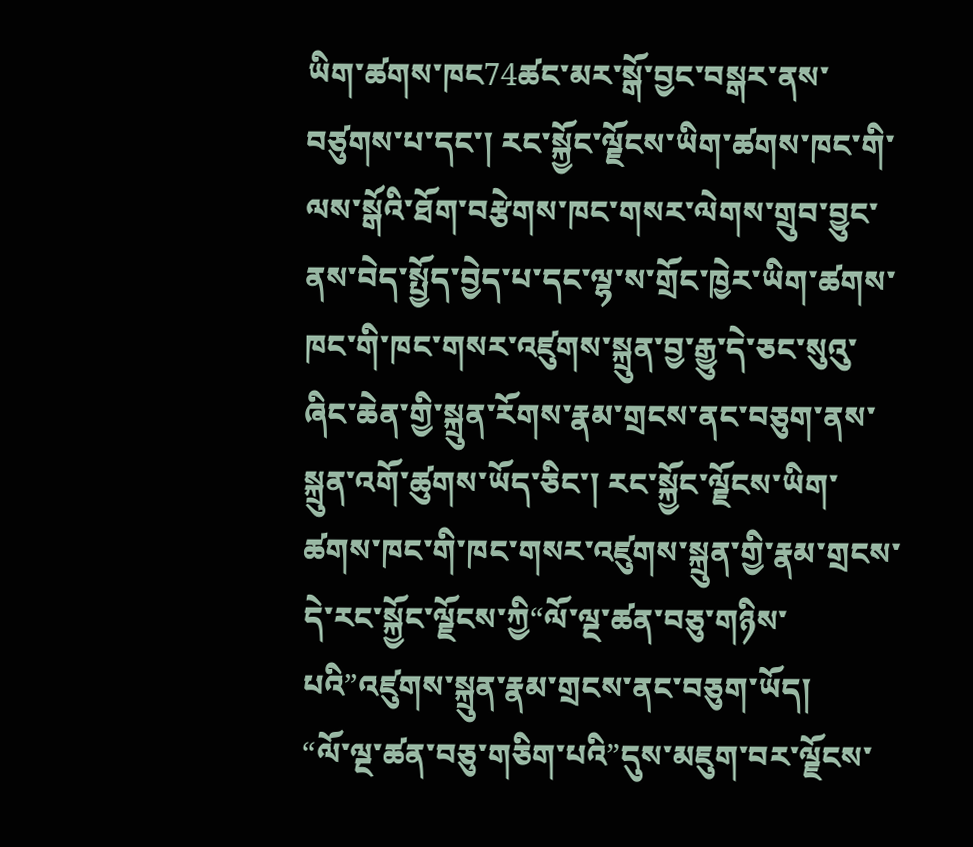ཡིག་ཚགས་ཁང74ཚང་མར་སྒོ་བྱང་བསྒར་ནས་བཙུགས་པ་དང་། རང་སྐྱོང་ལྗོངས་ཡིག་ཚགས་ཁང་གི་ལས་སྒོའི་ཐོག་བརྩེགས་ཁང་གསར་ལེགས་གྲུབ་བྱུང་ནས་བེད་སྤྱོད་བྱེད་པ་དང་ལྷ་ས་གྲོང་ཁྱེར་ཡིག་ཚགས་ཁང་གི་ཁང་གསར་འཛུགས་སྐྲུན་བྱ་རྒྱུ་དེ་ཅང་སུའུ་ཞིང་ཆེན་གྱི་སྐྲུན་རོགས་རྣམ་གྲངས་ནང་བཅུག་ནས་སྐྲུན་འགོ་ཚུགས་ཡོད་ཅིང་། རང་སྐྱོང་ལྗོངས་ཡིག་ཚགས་ཁང་གི་ཁང་གསར་འཛུགས་སྐྲུན་གྱི་རྣམ་གྲངས་དེ་རང་སྐྱོང་ལྗོངས་ཀྱི“ལོ་ལྔ་ཚན་བཅུ་གཉིས་པའི”འཛུགས་སྐྲུན་རྣམ་གྲངས་ནང་བཅུག་ཡོད།
“ལོ་ལྔ་ཚན་བཅུ་གཅིག་པའི”དུས་མཇུག་བར་ལྗོངས་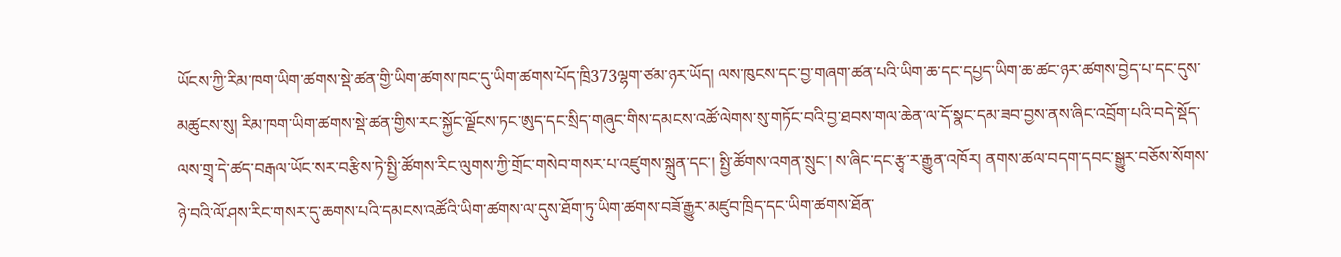ཡོངས་ཀྱི་རིམ་ཁག་ཡིག་ཚགས་སྡེ་ཚན་གྱི་ཡིག་ཚགས་ཁང་དུ་ཡིག་ཚགས་པོད་ཁྲི373ལྷག་ཙམ་ཉར་ཡོད། ལས་ཁུངས་དང་བྱ་གཞག་ཚན་པའི་ཡིག་ཆ་དང་དཔྱད་ཡིག་ཆ་ཚང་ཉར་ཚགས་བྱེད་པ་དང་དུས་མཚུངས་སུ། རིམ་ཁག་ཡིག་ཚགས་སྡེ་ཚན་གྱིས་རང་སྐྱོང་ལྗོངས་ཏང་ཨུད་དང་སྲིད་གཞུང་གིས་དམངས་འཚོ་ལེགས་སུ་གཏོང་བའི་བྱ་ཐབས་གལ་ཆེན་ལ་དོ་སྣང་དམ་ཟབ་བྱས་ནས་ཞིང་འབྲོག་པའི་བདེ་སྡོད་ལས་གྲྭ་དེ་ཚད་བརྒལ་ཡོང་སར་བརྩིས་ཏེ་སྤྱི་ཚོགས་རིང་ལུགས་ཀྱི་གྲོང་གསེབ་གསར་པ་འཛུགས་སྐྲུན་དང་། སྤྱི་ཚོགས་འགན་སྲུང་། ས་ཞིང་དང་རྩྭ་ར་རྒྱུན་འཁོར། ནགས་ཚལ་བདག་དབང་སྒྱུར་བཅོས་སོགས་ཉེ་བའི་ལོ་ཤས་རིང་གསར་དུ་ཆགས་པའི་དམངས་འཚོའི་ཡིག་ཚགས་ལ་དུས་ཐོག་ཏུ་ཡིག་ཚགས་བཟོ་རྒྱུར་མཛུབ་ཁྲིད་དང་ཡིག་ཚགས་ཐོན་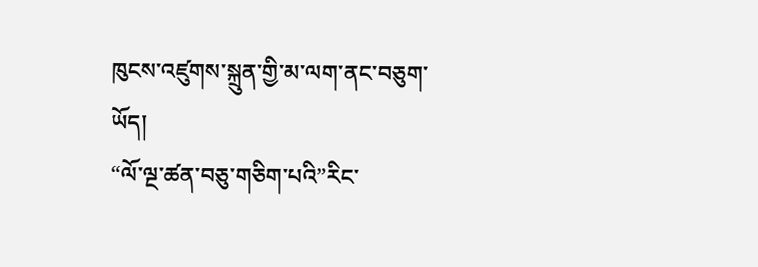ཁུངས་འཛུགས་སྐྲུན་གྱི་མ་ལག་ནང་བཅུག་ཡོད།
“ལོ་ལྔ་ཚན་བཅུ་གཅིག་པའི”རིང་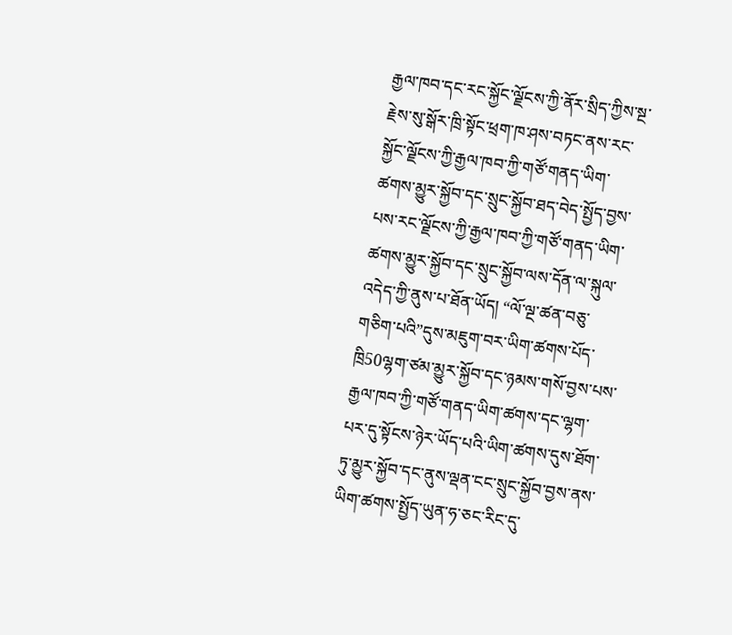རྒྱལ་ཁབ་དང་རང་སྐྱོང་ལྗོངས་ཀྱི་ནོར་སྲིད་ཀྱིས་སྔ་རྗེས་སུ་སྒོར་ཁྲི་སྟོང་ཕྲག་ཁ་ཤས་བཏང་ནས་རང་སྐྱོང་ལྗོངས་ཀྱི་རྒྱལ་ཁབ་ཀྱི་གཙོ་གནད་ཡིག་ཚགས་མྱུར་སྐྱོབ་དང་སྲུང་སྐྱོབ་ཐད་བེད་སྤྱོད་བྱས་པས་རང་ལྗོངས་ཀྱི་རྒྱལ་ཁབ་ཀྱི་གཙོ་གནད་ཡིག་ཚགས་མྱུར་སྐྱོབ་དང་སྲུང་སྐྱོབ་ལས་དོན་ལ་སྐུལ་འདེད་ཀྱི་ནུས་པ་ཐོན་ཡོད། “ལོ་ལྔ་ཚན་བཅུ་གཅིག་པའི”དུས་མཇུག་བར་ཡིག་ཚགས་པོད་ཁྲི50ལྷག་ཙམ་མྱུར་སྐྱོབ་དང་ཉམས་གསོ་བྱས་པས་རྒྱལ་ཁབ་ཀྱི་གཙོ་གནད་ཡིག་ཚགས་དང་ལྷག་པར་དུ་སྟོངས་ཉེར་ཡོད་པའི་ཡིག་ཚགས་དུས་ཐོག་ཏུ་མྱུར་སྐྱོབ་དང་ནུས་ལྡན་ངང་སྲུང་སྐྱོབ་བྱས་ནས་ཡིག་ཚགས་སྤྱོད་ཡུན་ཧ་ཅང་རིང་དུ་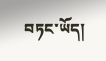བཏང་ཡོད།